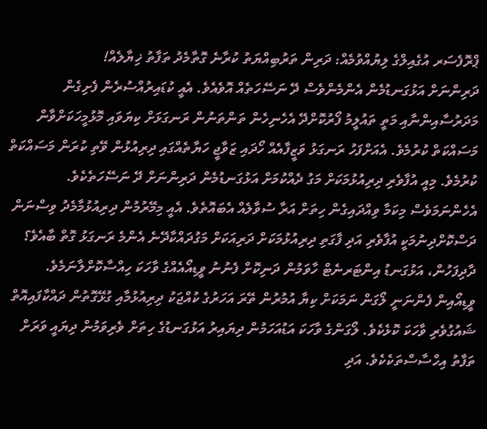ޕްރޮފެސަރ އުގެއިލްގެ ލިޔުއްވުމެއް: ދަރިން ތަރުބިއްޔަތު ކުރާނެ ގޮތާމެދު ތަފާތު ޚިޔާލެއް!
ދަރިންނަށް އަޅުގަނޑުމެން އެންމެންވެސް ދޭ ނަސޭހަތެއް އޮވެއެވެ. އެއީ ކުޑައިރުއްސުރެން ފެށިގެން މަދަރުސާއިންނާއި މަތީ ތައުލީމު ފޯރުކޮށްދޭ އެހެނިހެން ތަންތަނުން ރަނގަޅަށް ކިޔަވައި މޮޅުމީހަކަށްވާން މަސައްކަތް ކުރުމެވެ. އެއަށްފަހު ރަނގަޅު ވަޒީފާއެއް ހޯދައި ޒަވާޖީ ހަޔާތެއްގައި ދިރިއުޅުން ވޭތި ކުރަން މަސައްކަތް ކުރުމެވެ. މިއީ އުފާވެރި ދިރިއުޅުމަކަށް މަގު ދެއްކުމަށް އަޅުގަނޑުމެން ދަރިންނަށް ދޭ ނަސޭހަތެކެވެ. އެހެންނަމަވެސް މިކަމާ ވިއްދައިގެން ހިތަށް އަރާ ސުވާލެއް އެބައޮތެވެ. އެއީ މިމޭރުމުން ދިރިއުޅުމާމެދު ވިސްނަން ދަސްކޮށްދިނުމަކީ އުފާވެރި އަދި ފާގަތި ދިރިއުޅުމަކަށް ދަރިއަކަށް މަގުދައްކާދޭނެ އެންމެ ރަނގަޅު ގޮތް ބާއެވެ؟
ދާދިފަހުން، އަޅުގަނޑު އިންޓަރނެޓް ހާވަމުން ދަނިކޮށް ފެނުނު ވީޑިއޯއެއްގެ ވާހަކަ ހިއްސާކޮށްލާނަމެވެ. ވީޑިއޯއިން ފެންނަނީ ލޯގަން ނަމަކަށް ކިޔާ އުމުރުން ތޭރަ އަހަރުގެ ކުއްޖަކު ދިރިއުޅުމާއި ގުޅޭގޮތުން ދައްކާފައިއޮތް ޝައުގުވެރި ވާހަކަ ކޮޅެކެވެ. ލޯގަންގެ ވާހަކަ އަޑުއަހަމުން ދިޔައިރު އަޅުގަނޑުގެ ހިތަށް ވެރިވަމުން ދިޔައީ ވަރަށް ތަފާތު އިހްސާސްތަކެކެވެ. އަދި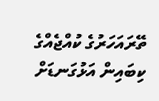ތޭރައަހަރުގެ ކުއްޖެއްގެ ކިބައިން އަޅުގަނޑަށް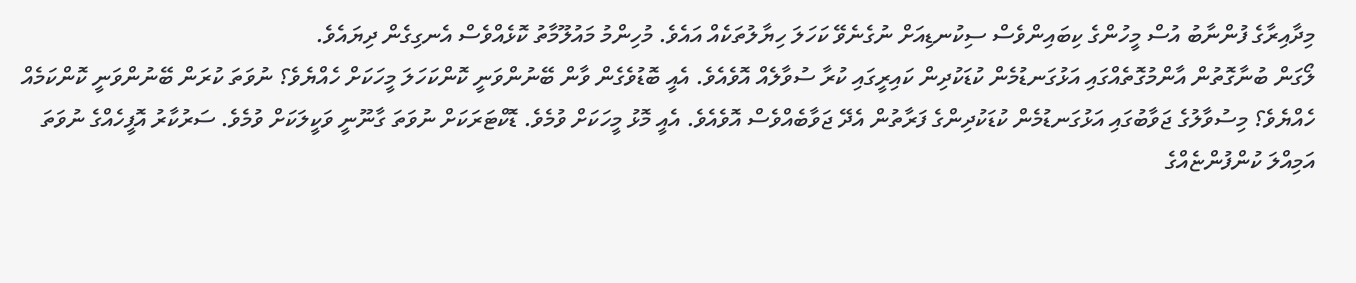މިދާއިރާގެ ފުންނާބު އުސް މީހުންގެ ކިބައިންވެސް ސިކުނޑިއަށް ނުގެނެވޭ ކަހަލަ ހިޔާލުތަކެއް އައެވެ. މުހިންމު މައުލޫމާތު ކޮޅެއްވެސް އެނގިގެން ދިޔައެވެ.
ލޯގަން ބުނާގޮތުން އާންމުގޮތެއްގައި އަޅުގަނޑުމެން ކުޑަކުދިން ކައިރީގައި ކުރާ ސުވާލެއް އޮވެއެވެ. އެއީ ބޮޑުވެގެން ވާން ބޭނުންވަނީ ކޮންކަހަލަ މީހަކަށް ހެއްޔެވެ؟ ނުވަތަ ކުރަން ބޭނުންވަނީ ކޮންކަމެއް ހެއްޔެވެ؟ މިސުވާލުގެ ޖަވާބުގައި އަޅުގަނޑުމެން ކުޑަކުދިންގެ ފަރާތުން އެދޭ ޖަވާބެއްވެސް އޮވެއެވެ. އެއީ މޮޅު މީހަކަށް ވުމެވެ. ޑޮކްޓަރަކަށް ނުވަތަ ގާނޫނީ ވަކީލަކަށް ވުމެވެ. ސަރުކާރު އޮފީހެއްގެ ނުވަތަ އަމިއްލަ ކުންފުންޏެއްގެ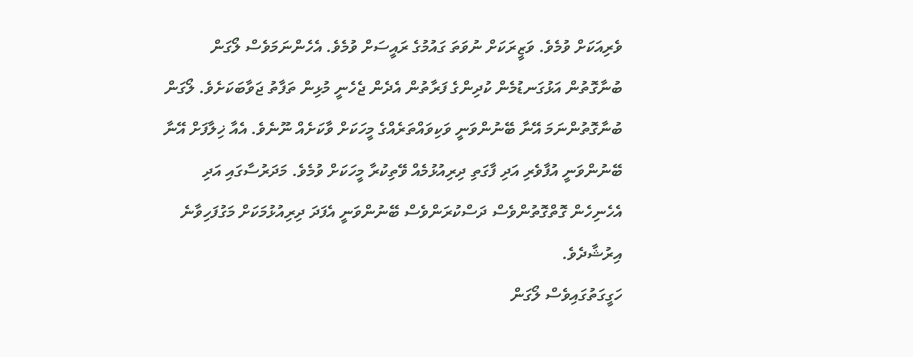ވެރިއަކަށް ވުމެވެ. ވަޒީރަކަށް ނުވަތަ ގައުމުގެ ރައީސަށް ވުމެވެ. އެހެންނަމަވެސް ލޯގަން ބުނާގޮތުން އަޅުގަނޑުމެން ކުދިންގެ ފަރާތުން އެދެން ޖެހެނީ މުޅިން ތަފާތު ޖަވާބަކަށެވެ. ލޯގަން ބުނާގޮތުންނަމަ އޭނާ ބޭނުންވަނީ ވަކިވައްތަރެއްގެ މީހަކަށް ވާކަށެއް ނޫނެވެ. އެއާ ޚިލާފަށް އޭނާ ބޭނުންވަނީ އުފާވެރި އަދި ފާގަތި ދިރިއުޅުމެއް ވޭތިކުރާ މީހަކަށް ވުމެވެ. މަދަރުސާގައި އަދި އެހެނިހެން ގޮތްގޮތުންވެސް ދަސްކުރަންވެސް ބޭނުންވަނީ އެފަދަ ދިރިއުޅުމަކަށް މަގުފަހިވާނެ އިރުޝާދެވެ.
ހަގީގަތުގައިވެސް ލޯގަން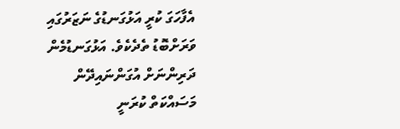އެފާހަގަ ކުރީ އަޅުގަނޑުގެ ނަޒަރުގައި ވަރަށްބޮޑު ތެދެކެވެ. އަޅުގަނޑުމެން ދަރިންނަށް އުގަންނައިދޭން މަސައްކަތް ކުރަނީ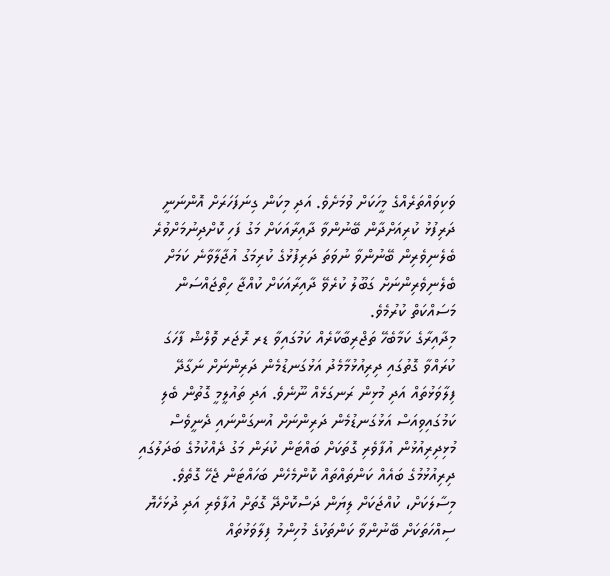ވަކިވައްތަރެއްގެ މީހަކަށް ވުމަށެވެ. އަދި މިކަން ގިނަފަހަރަށް އޮންނަނީ ދަރިފުޅު ކުރިއަށްދާން ބޭނުންވާ ދާއިރާއަކަށް މަގު ފަހި ކޮށްދިނުމަށްވުރެ ބެލެނިވެރިން ބޭނުންވާ ނުވަތަ ދަރިފުޅުގެ ކުރިމަގު އުޖާލާވާނެ ކަމަށް ބެލެނިވެރިންނަށް ގަބޫލު ކުރެވޭ ދާއިރާއަކަށް ކުއްޖާ ހިތްޖައްސަން މަސައްކަތް ކުރުމެވެ.
މިދާއިރާގެ ކަމާބެހޭ ތަޖްރިބާކާރެއް ކަމުގައިވާ ޑރ ރޮޖަރ ވޮލްޝް ފާހަގަ ކުރައްވާ ގޮތުގައި ދިރިއުޅުމާމެދު އަޅުގަނޑުމެން ދަރިންނަށް ނަގާދޭ ފިލާވަޅުތައް އަދި މުޅިން ރަނގަޅެއް ނޫނެވެ. އަދި ތައުލީމީ ގޮތުން ބެލި ކަމުގައިވިއަސް އަޅުގަނޑުމެން ދަރިންނަށް އުނގަންނައި ދެނީވެސް މުޅިދިރިއުޅުން އުފާވެރި ގޮތަކަށް ބައްޓަން ކުރަން މަގު ދެއްކުމުގެ ބަދަލުގައި ދިރިއުޅުމުގެ ބައެއް ކަންތައްތައް ކޮންމެހެން ބަހައްޓަން ޖެހޭ ގޮތެވެ. މިސާލަކަށް، ކުއްޖަކަށް ލިޔަން ދަސްކޮށްދޭ ގޮތަށް އުފާވެރި އަދި ދުޅަހެޔޮ ސިއްހަތަކަށް ބޭނުންވާ ކަންތަކުގެ މުހިންމު ފިލާވަޅުތައް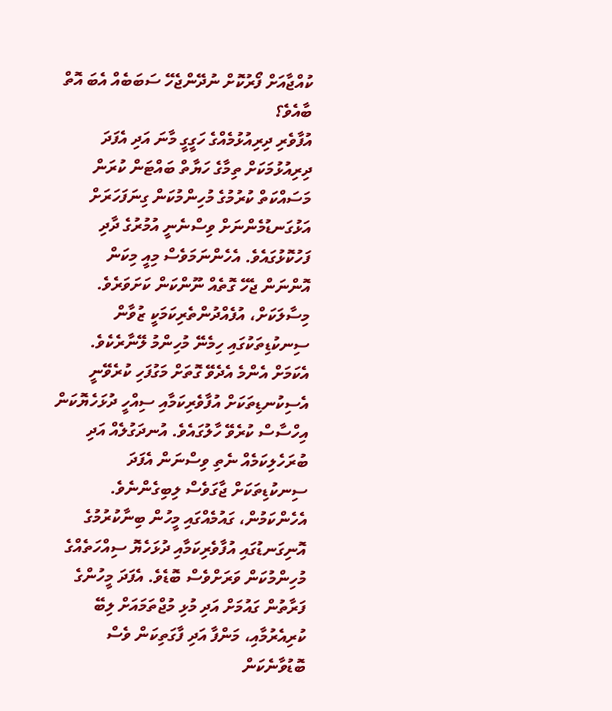ކުއްޖާއަށް ފޯރުކޮށް ނުދޭންޖެހޭ ސަބަބެއް އެބަ އޮތް ބާއެވެ؟
އުފާވެރި ދިރިއުޅުމެއްގެ ހަގީގީ މާނަ އަދި އެފަދަ ދިރިއުޅުމަކަށް ތިމާގެ ހަޔާތް ބައްޓަން ކުރަން މަސައްކަތް ކުރުމުގެ މުހިންމުކަން ގިނަފަހަރަށް އަޅުގަނޑުމެންނަށް ވިސްނެނީ އުމުރުގެ ދާދި ފަހުކޮޅުގައެވެ. އެހެންނަމަވެސް މިއީ މިކަން އޮންނަން ޖެހޭ ގޮތެއް ނޫންކަން ކަށަވަރެވެ. މިސާލަކަށް، އުފެއްދުންތެރިކަމަކީ ޒުވާން ސިނކުޑިތަކުގައި ހިމެނޭ މުހިންމު ލޭނާރެކެވެ. އެކަމަށް އެންމެ އެދެވޭ ގޮތަށް މަގުފަހި ކުރެވޭނީ އެސިކުނޑިތަކަށް އުފާވެރިކަމާއި ސިއްހީ ދުޅަހެޔޮކަން އިހްސާސް ކުރެވޭ ހާލުގައެވެ. އުނދަގުލެއް އަދި ބުރަހެލިކަމެއް ނެތި ވިސްނަން އެފަދަ ސިނކުޑިތަކަށް ޖާގަވެސް ލިބިގެންނެވެ. އެހެންކަމުން، ގައުމެއްގައި މީހުން ބިނާކުރުމުގެ އޮނިގަނޑުގައި އުފާވެރިކަމާއި ދުޅަހެޔޮ ސިއްހަތެއްގެ މުހިންމުކަން ވަރަށްވެސް ބޮޑެވެ. އެފަދަ މީހުންގެ ފަރާތުން ގައުމަށް އަދި މުޅި މުޖްތަމައަށް ލިބޭ ކުރިއެރުމާއި، މަންފާ އަދި ފާގަތިކަން ވެސް ބޮޑުވާނެކަން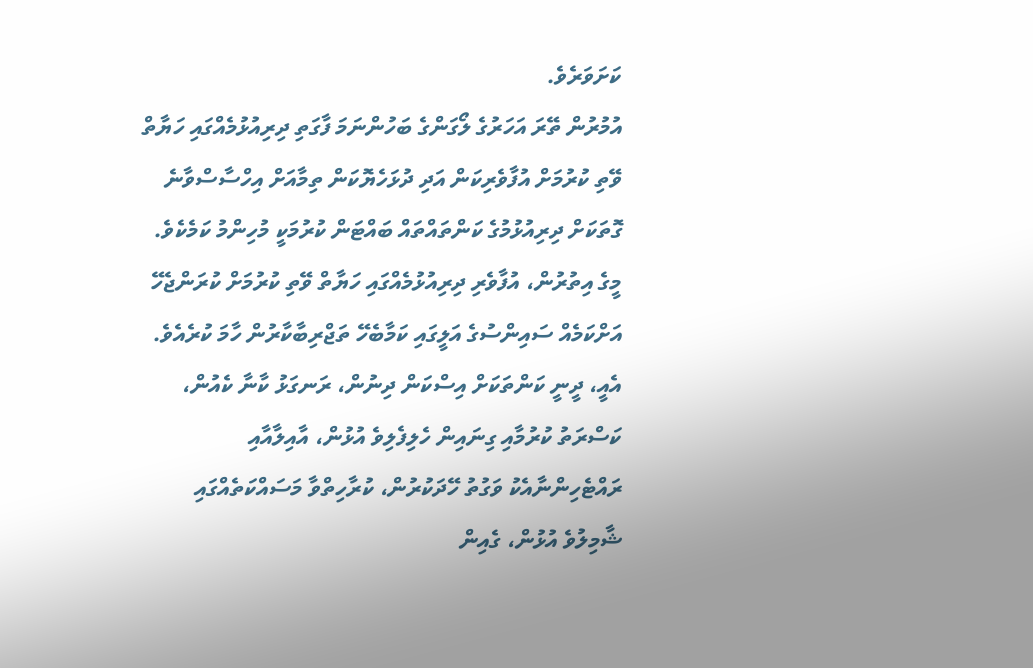ކަށަވަރެވެ.
އުމުރުން ތޭރަ އަހަރުގެ ލޯގަންގެ ބަހުންނަމަ ފާގަތި ދިރިއުޅުމެއްގައި ހަޔާތް ވޭތި ކުރުމަށް އުފާވެރިކަން އަދި ދުޅަހެޔޮކަން ތިމާއަށް އިހްސާސްވާނެ ގޮތަކަށް ދިރިއުޅުމުގެ ކަންތައްތައް ބައްޓަން ކުރުމަކީ މުހިންމު ކަމެކެވެ. މީގެ އިތުރުން، އުފާވެރި ދިރިއުޅުމެއްގައި ހަޔާތް ވޭތި ކުރުމަށް ކުރަންޖެހޭ އަށްކަމެއް ސައިންސުގެ އަލީގައި ކަމާބެހޭ ތަޖްރިބާކާރުން ހާމަ ކުރެއެވެ. އެއީ، ދީނީ ކަންތަކަށް އިސްކަން ދިނުން، ރަނގަޅު ކާނާ ކެއުން، ކަސްރަތު ކުރުމާއި ގިނައިން ހެލިފެލިވެ އުޅުން، އާއިލާއާއި ރައްޓެހިންނާއެކު ވަގުތު ހޭދަކުރުން، ކުރާހިތްވާ މަސައްކަތެއްގައި ޝާމިލުވެ އުޅުން، ގެއިން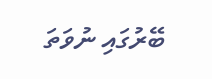ބޭރުގައި ނުވަތަ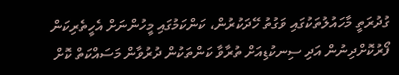ގުދުރަތީ މާހައުލުތަކުގައި ވަގުތު ހޭދަކުރުން، ކަންކަމުގައި މީހުންނަށް އެހީތެރިކަން ފޯރުކޮށްދިނުން އަދި ސިނކުޑިއަށް ތުރާވާ ކަންތަކުން ދުރުވާން މަސައްކަތް ކޮށް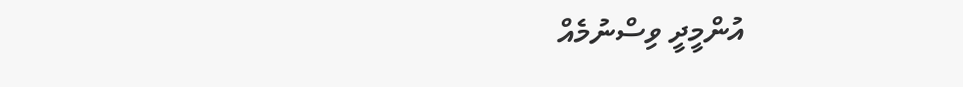އުންމީދީ ވިސްނުމެއް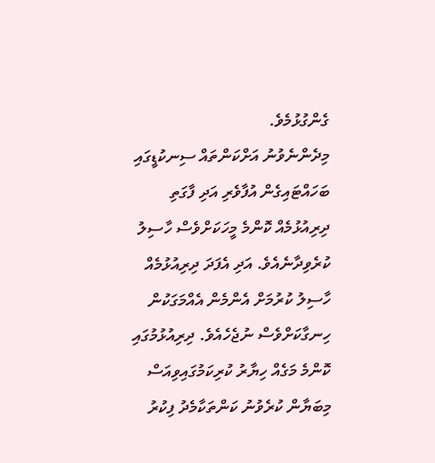ގެންގުޅުމެވެ.
މިދެންނެވުނު އަށްކަންތައް ސިނކުޑީގައި ބަހައްޓައިގެން އުފާވެރި އަދި ފާގަތި ދިރިއުޅުމެއް ކޮންމެ މީހަކަށްވެސް ހާސިލު ކުރެވިދާނެއެވެ. އަދި އެފަދަ ދިރިއުޅުމެއް ހާސިލު ކުރުމަށް އެންމެން އެއްމަގަކުން ހިނގާކަށްވެސް ނުޖެހެއެވެ. ދިރިއުޅުމުގައި ކޮންމެ މަގެއް ހިޔާރު ކުރިކަމުގައިވިއަސް މިބަޔާން ކުރެވުނު ކަންތަކާމެދު ފިކުރު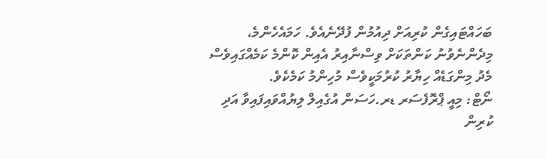ބަހައްޓައިގެން ކުރިއަށް ދިއުމުން ފުދޭނެއެވެ. ހަމައެހެންމެ، މިދެންނެވުނު ކަންތަކަށް ވިސްނާއިރު އެއިން ކޮންމެ ކަމެއްގައިވެސް މެދު މިންގަޑެއް ހިޔާރު ކުރުމަކީވެސް މުހިންމު ކަމެކެވެ.
ނޯޓް: މިއީ ޕްރޮފެސަރ ޑރ.ހަސަން އުގެއިލް ލިޔުއްވައިފައިވާ އަދި ކުރިން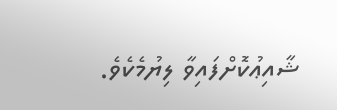ޝާއިޢުކޮށްފައިވާ ލިޔުމެކެވެ.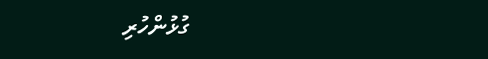ގުޅުންހުރި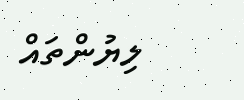ލިޔުންތައް